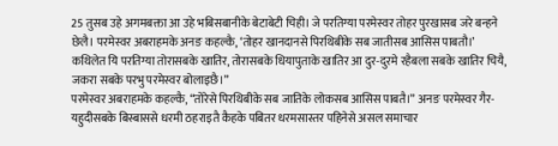25 तुसब उहे अगमबक्ता आ उहे भबिसबानीके बेटाबेटी चिही। जे परतिग्या परमेस्वर तोहर पुरखासब जरे बन्हने छेलै। परमेस्वर अबराहमके अनङ कहल्कै, ‘तोहर खानदानसे पिरथिबीके सब जातीसब आसिस पाबतौ।’
कथिलेत यि परतिग्या तोरासबके खातिर, तोरासबके धियापुताके खातिर आ दुर-दुरमे रहैबला सबके खातिर चियै, जकरा सबके परभु परमेस्वर बोलाइछै।”
परमेस्वर अबराहमके कहल्कै, “तोरेसे पिरथिबीके सब जातिके लोकसब आसिस पाबतै।” अनङ परमेस्वर गैर-यहुदीसबके बिस्बाससे धरमी ठहराइतै कैहके पबितर धरमसास्तर पहिनेसे असल समाचार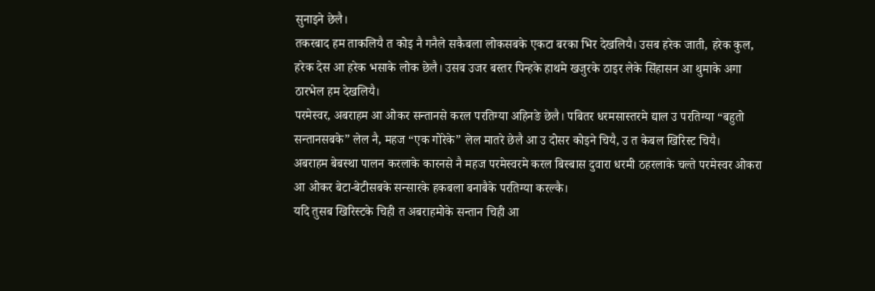सुनाइने छेलै।
तकरबाद हम ताकलियै त कोइ नै गनैले सकैबला लोकसबके एकटा बरका भिर देखलियै। उसब हरेक जाती, हरेक कुल, हरेक देस आ हरेक भसाके लोक छेलै। उसब उजर बस्तर पिन्हके हाथमे खजुरके ठाइर लेके सिंहासन आ थुमाके अगा ठारभेल हम देखलियै।
परमेस्वर, अबराहम आ ओकर सन्तानसे करल परतिग्या अहिनङे छेलै। पबितर धरमसास्तरमे द्याल उ परतिग्या “बहुतो सन्तानसबके” लेल नै, महज “एक गोरेके” लेल मातरे छेलै आ उ दोसर कोइने चियै, उ त केबल खिरिस्ट चियै।
अबराहम बेबस्था पालन करलाके कारनसे नै महज परमेस्वरमे करल बिस्बास दुवारा धरमी ठहरलाके चल्ते परमेस्वर ओकरा आ ओकर बेटा-बेटीसबके सन्सारके हकबला बनाबैके परतिग्या करल्कै।
यदि तुसब खिरिस्टके चिही त अबराहमोके सन्तान चिही आ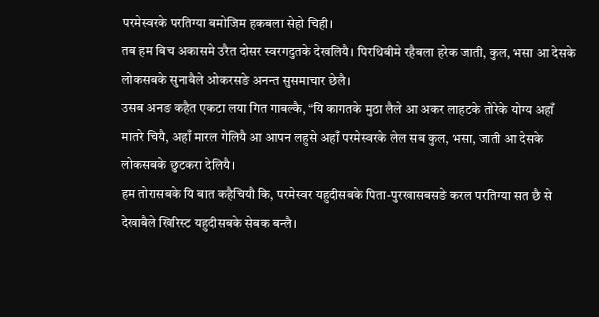परमेस्वरके परतिग्या बमोजिम हकबला सेहो चिही।
तब हम बिच अकासमे उरैत दोसर स्वरगदुतके देखलियै। पिरथिबीमे रहैबला हरेक जाती, कुल, भसा आ देसके लोकसबके सुनाबैले ओकरसङे अनन्त सुसमाचार छेलै।
उसब अनङ कहैत एकटा लया गित गाबल्कै, “यि कागतके मुठा लैले आ अकर लाहटके तोरेके योग्य अहाँ मातरे चियै, अहाँ मारल गेलियै आ आपन लहुसे अहाँ परमेस्वरके लेल सब कुल, भसा, जाती आ देसके लोकसबके छुटकरा देलियै।
हम तोरासबके यि बात कहैचियौ कि, परमेस्वर यहुदीसबके पिता-पुरखासबसङे करल परतिग्या सत छै से देखाबैले खिरिस्ट यहुदीसबके सेबक बन्लै।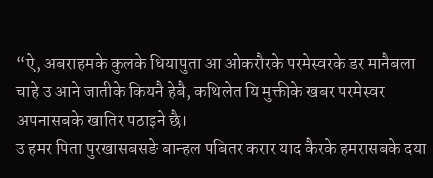“ऐ, अबराहमके कुलके धियापुता आ ओकरौरके परमेस्वरके डर मानैबला चाहे उ आने जातीके कियनै हेबै, कथिलेत यि मुक्तीके खबर परमेस्वर अपनासबके खातिर पठाइने छै।
उ हमर पिता पुरखासबसङे बान्हल पबितर करार याद कैरके हमरासबके दया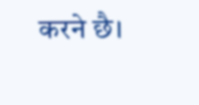करने छै।